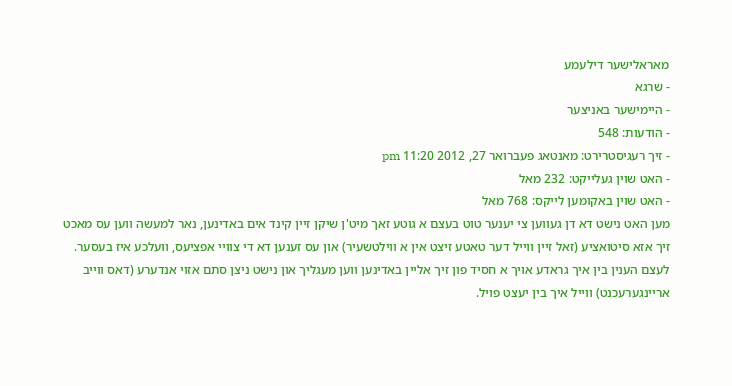מאראלישער דילעמע
- שרגא
- היימישער באניצער
- הודעות: 548
- זיך רעגיסטרירט: מאנטאג פעברואר 27, 2012 11:20 pm
- האט שוין געלייקט: 232 מאל
- האט שוין באקומען לייקס: 768 מאל
מען האט נישט דא דן געווען צי יענער טוט בעצם א גוטע זאך מיט'ן שיקן זיין קינד אים באדינען, נאר למעשה ווען עס מאכט זיך אזא סיטואציע (זאל זיין ווייל דער טאטע זיצט אין א ווילטשעיר) און עס זענען דא די צוויי אפציעס, וועלכע איז בעסער.
לעצם הענין בין איך גראדע אויך א חסיד פון זיך אליין באדינען ווען מעגליך און נישט ניצן סתם אזוי אנדערע (דאס ווייב אריינגערעכנט) ווייל איך בין יעצט פויל.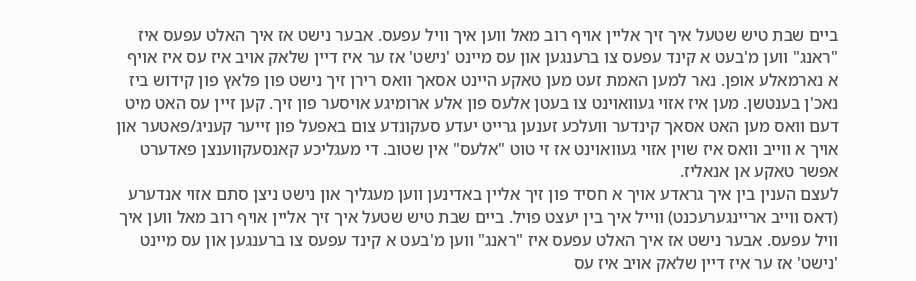ביים שבת טיש שטעל איך זיך אליין אויף רוב מאל ווען איך וויל עפעס. אבער נישט אז איך האלט עפעס איז "ראנג" ווען מ'בעט א קינד עפעס צו ברענגען און עס מיינט 'נישט' אז ער איז דיין שלאק אויב איז עס איז אויף א נארמאלע אופן. נאר למען האמת זעט מען טאקע היינט אסאך וואס רירן זיך נישט פון פלאץ פון קידוש ביז נאכ'ן בענטשן. מען איז אזוי געוואוינט צו בעטן אלעס פון אלע ארומיגע אויסער פון זיך. קען זיין עס האט מיט דעם וואס מען האט אסאך קינדער וועלכע זענען גרייט יעדע סעקונדע צום באפעל פון זייער קעניג/פאטער און אויך א ווייב וואס איז שוין אזוי געוואוינט אז זי טוט "אלעס" אין שטוב. די מעגליכע קאנסעקווענצן פאדערט אפשר טאקע אן אנאליז.
לעצם הענין בין איך גראדע אויך א חסיד פון זיך אליין באדינען ווען מעגליך און נישט ניצן סתם אזוי אנדערע (דאס ווייב אריינגערעכנט) ווייל איך בין יעצט פויל. ביים שבת טיש שטעל איך זיך אליין אויף רוב מאל ווען איך וויל עפעס. אבער נישט אז איך האלט עפעס איז "ראנג" ווען מ'בעט א קינד עפעס צו ברענגען און עס מיינט 'נישט' אז ער איז דיין שלאק אויב איז עס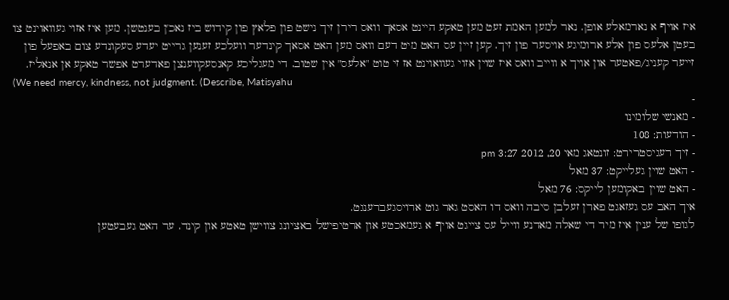איז אויף א נארמאלע אופן. נאר למען האמת זעט מען טאקע היינט אסאך וואס רירן זיך נישט פון פלאץ פון קידוש ביז נאכ'ן בענטשן. מען איז אזוי געוואוינט צו בעטן אלעס פון אלע ארומיגע אויסער פון זיך. קען זיין עס האט מיט דעם וואס מען האט אסאך קינדער וועלכע זענען גרייט יעדע סעקונדע צום באפעל פון זייער קעניג/פאטער און אויך א ווייב וואס איז שוין אזוי געוואוינט אז זי טוט "אלעס" אין שטוב. די מעגליכע קאנסעקווענצן פאדערט אפשר טאקע אן אנאליז.
(We need mercy, kindness, not judgment. (Describe, Matisyahu
-
- מאנשי שלומינו
- הודעות: 108
- זיך רעגיסטרירט: זונטאג מאי 20, 2012 3:27 pm
- האט שוין געלייקט: 37 מאל
- האט שוין באקומען לייקס: 76 מאל
איך האב עס געזאגט פארן זעלבן סיבה וואס דו האסט גאר גוט ארויסגעברענגט.
לגופו של ענין איז מיר די שאלה מאדנע ווייל עס צייגט אויף א געמאכטע און ארטיפישל באציונג צווישן טאטע און קינד. ער האט געבעטען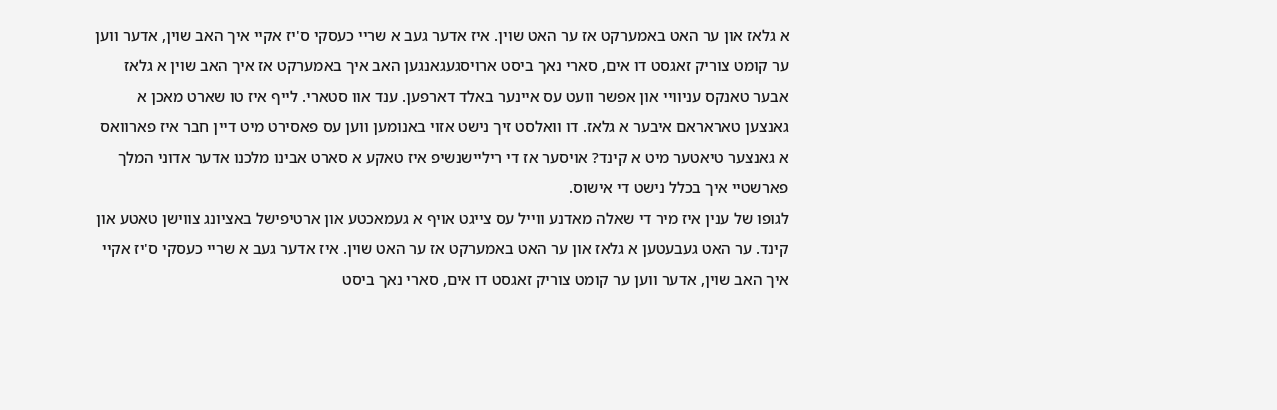א גלאז און ער האט באמערקט אז ער האט שוין. איז אדער געב א שריי כעסקי ס'יז אקיי איך האב שוין, אדער ווען ער קומט צוריק זאגסט דו אים, סארי נאך ביסט ארויסגעגאנגען האב איך באמערקט אז איך האב שוין א גלאז אבער טאנקס עניוויי און אפשר וועט עס איינער באלד דארפען. ענד אוו סטארי. לייף איז טו שארט מאכן א גאנצען טאראראם איבער א גלאז. דו וואלסט זיך נישט אזוי באנומען ווען עס פאסירט מיט דיין חבר איז פארוואס א גאנצער טיאטער מיט א קינד? אויסער אז די ריליישנשיפ איז טאקע א סארט אבינו מלכנו אדער אדוני המלך פארשטיי איך בכלל נישט די אישוס.
לגופו של ענין איז מיר די שאלה מאדנע ווייל עס צייגט אויף א געמאכטע און ארטיפישל באציונג צווישן טאטע און קינד. ער האט געבעטען א גלאז און ער האט באמערקט אז ער האט שוין. איז אדער געב א שריי כעסקי ס'יז אקיי איך האב שוין, אדער ווען ער קומט צוריק זאגסט דו אים, סארי נאך ביסט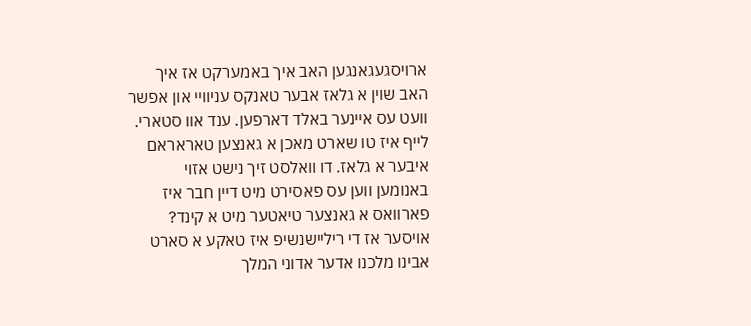ארויסגעגאנגען האב איך באמערקט אז איך האב שוין א גלאז אבער טאנקס עניוויי און אפשר וועט עס איינער באלד דארפען. ענד אוו סטארי. לייף איז טו שארט מאכן א גאנצען טאראראם איבער א גלאז. דו וואלסט זיך נישט אזוי באנומען ווען עס פאסירט מיט דיין חבר איז פארוואס א גאנצער טיאטער מיט א קינד? אויסער אז די ריליישנשיפ איז טאקע א סארט אבינו מלכנו אדער אדוני המלך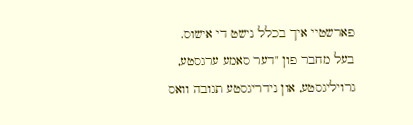פארשטיי איך בכלל נישט די אישוס.
בעל מחבר פון "דער סאמע ערגסטע, גרויליגסטע, און נידריגסטע תגובה וואס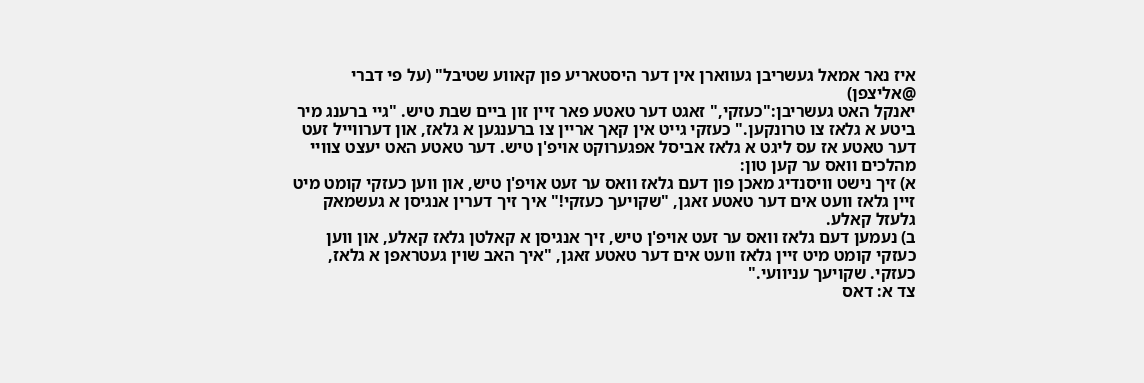איז נאר אמאל געשריבן געווארן אין דער היסטאריע פון קאווע שטיבל" (על פי דברי @אליצפן)
יאנקל האט געשריבן:"כעזקי," זאגט דער טאטע פאר זיין זון ביים שבת טיש. "גיי ברענג מיר ביטע א גלאז צו טרונקען." כעזקי גייט אין קאך אריין צו ברענגען א גלאז, און דערווייל זעט דער טאטע אז עס ליגט א גלאז אביסל אפגערוקט אויפ'ן טיש. דער טאטע האט יעצט צוויי מהלכים וואס ער קען טון:
א) זיך נישט וויסנדיג מאכן פון דעם גלאז וואס ער זעט אויפ'ן טיש, און ווען כעזקי קומט מיט זיין גלאז וועט אים דער טאטע זאגן, "שקויעך כעזקי!" איך זיך דערין אנגיסן א געשמאק גלעזל קאלע.
ב) נעמען דעם גלאז וואס ער זעט אויפ'ן טיש, זיך אנגיסן א קאלטן גלאז קאלע, און ווען כעזקי קומט מיט זיין גלאז וועט אים דער טאטע זאגן, "איך האב שוין געטראפן א גלאז, כעזקי. שקויעך עניוועי."
צד א: דאס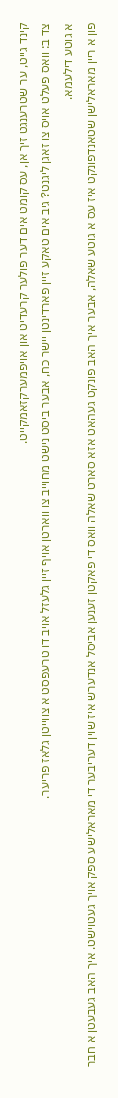קינד גייט, ער שטרענגט זיך אן, עס קומט אים דער פולער קרעדיט און אויפמערקזאמקייט.
צד ב: וואס פעלט אויס צו זאגן ליגנט? גיב אים טאקע זיין פארדינטן יישר כח, אבער ביסט נישט מחוייב צו ווארטן אויף זיין גלעזל אויב דו טרעפסט א צווייטן גלאז פריער.
א גוטע דילעמא.
פון א ריין מאראלישן שטאנדפונקט איז עס א גוטע שאלה, אבער איך האב פונקט געהאט אזא סארט שאלה וואס די פאקטן זענען אביסל אנדערש איז שוין דעריבער די מאראלישע ספק אויך געטוישט. איך האב געבעטן א חבר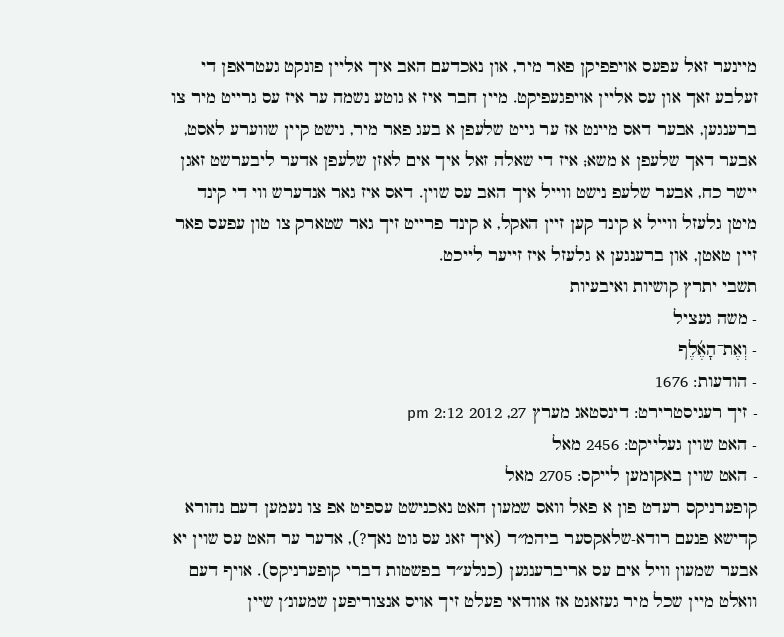מיינער זאל עפעס אויפפיקן פאר מיר, און נאכדעם האב איך אליין פונקט געטראפן די זעלבע זאך און עס אליין אויפגעפיקט. מיין חבר איז א גוטע נשמה ער איז עס גרייט מיר צו ברענגען, אבער דאס מיינט אז ער גייט שלעפן א בעג פאר מיר, נישט קיין שווערע לאסט, אבער דאך שלעפן א משא; איז די שאלה זאל איך אים לאזן שלעפן אדער ליבערשט זאגן יישר כח, אבער שלעפ נישט ווייל איך האב עס שוין. דאס איז גאר אנדערש ווי די קינד מיטן גלעזל ווייל א קינד קען זיין האקל, א קינד פרייט זיך גאר שטארק צו טון עפעס פאר זיין טאטן, און ברענגען א גלעזל איז זייער לייכט.
תשבי יתרץ קושיות ואיבעיות
- משה געציל
- וְאֶת־הָאֶ֜לֶף
- הודעות: 1676
- זיך רעגיסטרירט: דינסטאג מערץ 27, 2012 2:12 pm
- האט שוין געלייקט: 2456 מאל
- האט שוין באקומען לייקס: 2705 מאל
קופערניקס רעדט פון א פאל וואס שמעון האט נאכנישט עספיט אפ צו נעמען דעם נהורא קדישא פנעם רודא-שלאקסער ביהמ״ד (איך זאג עס גוט נאך?), אדער ער האט עס שוין יא אבער שמעון וויל אים עס אריברענגען (כנלע״ד בפשטות דברי קופערניקס). אויף דעם וואלט מיין שכל מיר געזאגט אז אוודאי פעלט זיך אויס אנצוריפען שמעונ׳ן שיין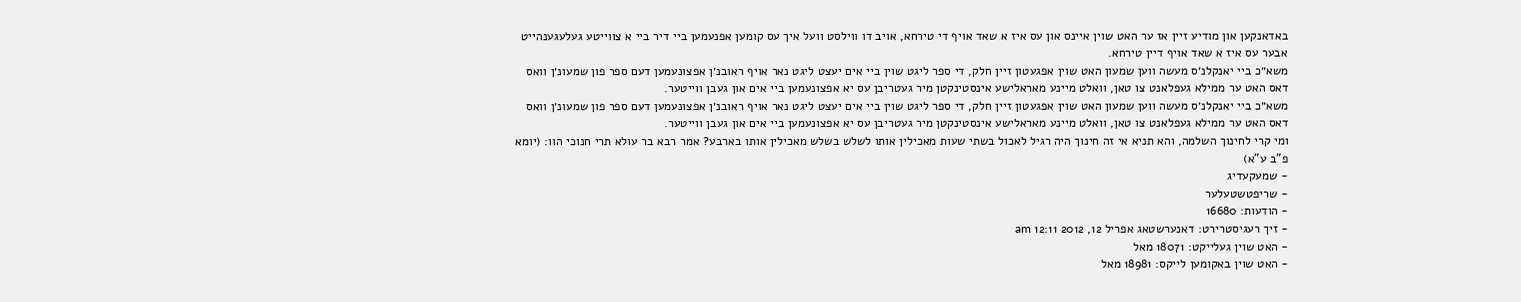באדאנקען און מודיע זיין אז ער האט שוין איינס און עס איז א שאד אויף די טירחא, אויב דו ווילסט וועל איך עס קומען אפנעמען ביי דיר ביי א צווייטע געלעגענהייט אבער עס איז א שאד אויף דיין טירחא.
משא״כ ביי יאנקלנ׳ס מעשה ווען שמעון האט שוין אפגעטון זיין חלק, די ספר ליגט שוין ביי אים יעצט ליגט נאר אויף ראובנ׳ן אפצונעמען דעם ספר פון שמעונ׳ן וואס דאס האט ער ממילא געפלאנט צו טאן, וואלט מיינע מאראלישע אינסטינקטן מיר געטריבן עס יא אפצונעמען ביי אים און געבן ווייטער.
משא״כ ביי יאנקלנ׳ס מעשה ווען שמעון האט שוין אפגעטון זיין חלק, די ספר ליגט שוין ביי אים יעצט ליגט נאר אויף ראובנ׳ן אפצונעמען דעם ספר פון שמעונ׳ן וואס דאס האט ער ממילא געפלאנט צו טאן, וואלט מיינע מאראלישע אינסטינקטן מיר געטריבן עס יא אפצונעמען ביי אים און געבן ווייטער.
ומי קרי לחינוך השלמה, והא תניא אי זה חינוך היה רגיל לאכול בשתי שעות מאכילין אותו לשלש בשלש מאכילין אותו בארבע? אמר רבא בר עולא תרי חנוכי הוו: (יומא פ"ב ע"א)
- שמעקעדיג
- שריפטשטעלער
- הודעות: 16680
- זיך רעגיסטרירט: דאנערשטאג אפריל 12, 2012 12:11 am
- האט שוין געלייקט: 18071 מאל
- האט שוין באקומען לייקס: 18981 מאל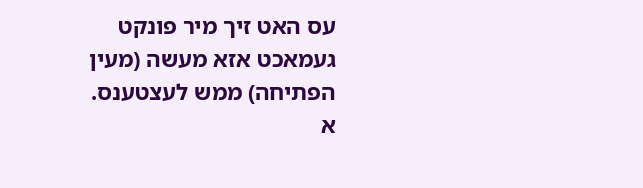עס האט זיך מיר פונקט געמאכט אזא מעשה (מעין הפתיחה) ממש לעצטענס.
א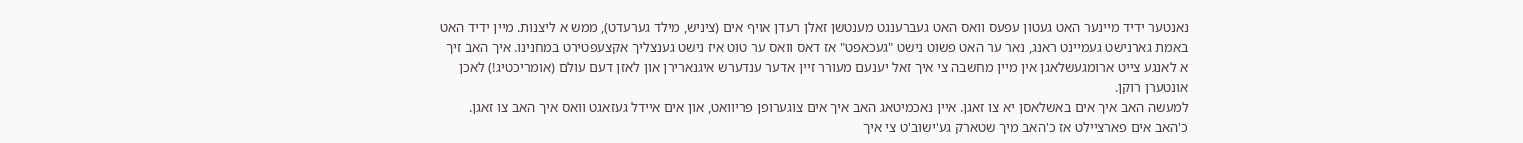נאנטער ידיד מיינער האט געטון עפעס וואס האט געברענגט מענטשן זאלן רעדן אויף אים (ציניש, מילד גערעדט), ממש א ליצנות. מיין ידיד האט באמת גארנישט געמיינט ראנג, נאר ער האט פשוט נישט "געכאפט" אז דאס וואס ער טוט איז נישט גענצליך אקצעפטירט במחנינו. איך האב זיך א לאנגע צייט ארומגעשלאגן אין מיין מחשבה צי איך זאל יענעם מעורר זיין אדער ענדערש איגנארירן און לאזן דעם עולם (אומריכטיג!) לאכן אונטערן רוקן.
למעשה האב איך אים באשלאסן יא צו זאגן. איין נאכמיטאג האב איך אים צוגערופן פריוואט, און אים איידל געזאגט וואס איך האב צו זאגן. כ'האב אים פארציילט אז כ'האב מיך שטארק גע'ישוב'ט צי איך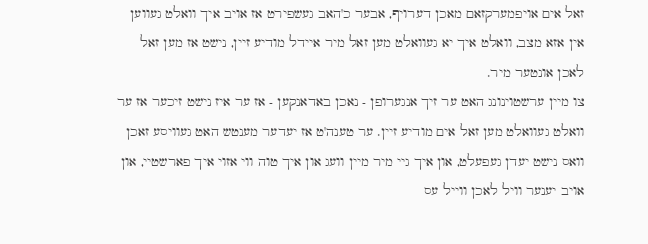זאל אים אויפמערקזאם מאכן דערויף, אבער כ'האב געשפירט אז אויב איך וואלט געווען אין אזא מצב, וואלט איך יא געוואלט מען זאל מיר איידל מודיע זיין, נישט אז מען זאל לאכן אונטער מיר.
צו מיין ערשטוינונג האט ער זיך אנגערופן - נאכן באדאנקען - אז ער איז נישט זיכער אז ער וואלט געוואלט מען זאל אים מודיע זיין. ער טענה'ט אז יעדער מענטש האט געוויסע זאכן וואס נישט יעדן געפעלט, און איך גיי מיר מיין וועג און איך טוה ווי אזוי איך פארשטיי, און אויב יענער וויל לאכן ווייל עס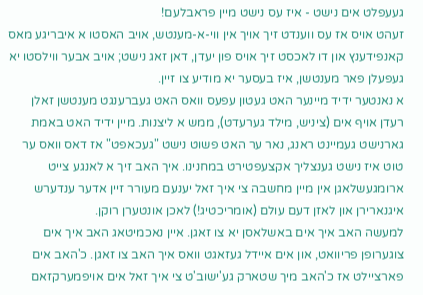געעפלט אים נישט - איז עס נישט מיין פראבלעם!
זעהט אויס אז עס ווענדט זיך אויך אין ווי-א-מענטש, אויב האסטו א איבריגע מאס קאנפידענץ און דו לאכסט זיך אויס פון יעדן, דאן זאג נישט; אויב אבער ווילסטו יא געפעלן פאר מענטשן, איז בעסער יא מודיע צו זיין.
א נאנטער ידיד מיינער האט געטון עפעס וואס האט געברענגט מענטשן זאלן רעדן אויף אים (ציניש, מילד גערעדט), ממש א ליצנות. מיין ידיד האט באמת גארנישט געמיינט ראנג, נאר ער האט פשוט נישט "געכאפט" אז דאס וואס ער טוט איז נישט גענצליך אקצעפטירט במחנינו. איך האב זיך א לאנגע צייט ארומגעשלאגן אין מיין מחשבה צי איך זאל יענעם מעורר זיין אדער ענדערש איגנארירן און לאזן דעם עולם (אומריכטיג!) לאכן אונטערן רוקן.
למעשה האב איך אים באשלאסן יא צו זאגן. איין נאכמיטאג האב איך אים צוגערופן פריוואט, און אים איידל געזאגט וואס איך האב צו זאגן. כ'האב אים פארציילט אז כ'האב מיך שטארק גע'ישוב'ט צי איך זאל אים אויפמערקזאם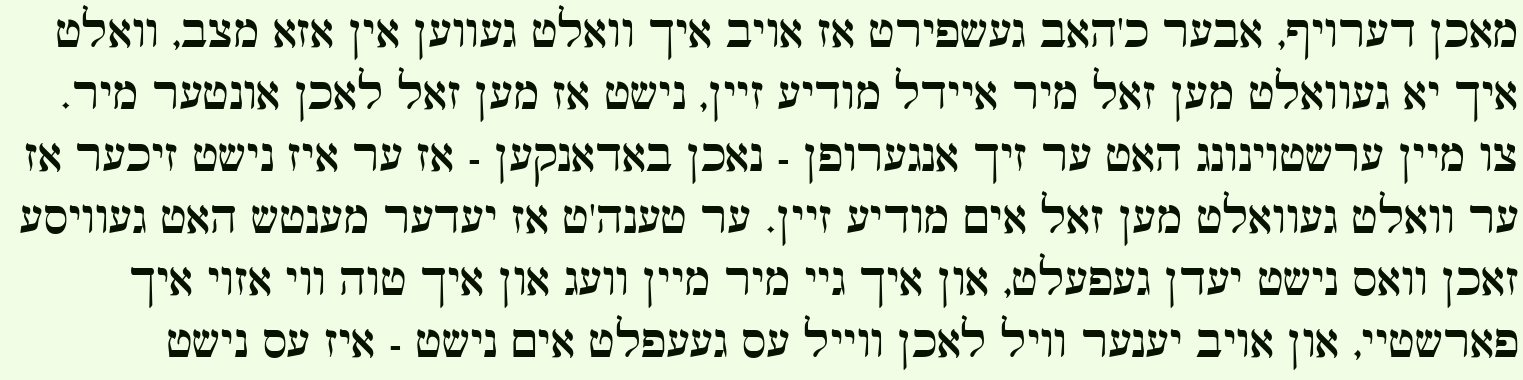מאכן דערויף, אבער כ'האב געשפירט אז אויב איך וואלט געווען אין אזא מצב, וואלט איך יא געוואלט מען זאל מיר איידל מודיע זיין, נישט אז מען זאל לאכן אונטער מיר.
צו מיין ערשטוינונג האט ער זיך אנגערופן - נאכן באדאנקען - אז ער איז נישט זיכער אז ער וואלט געוואלט מען זאל אים מודיע זיין. ער טענה'ט אז יעדער מענטש האט געוויסע זאכן וואס נישט יעדן געפעלט, און איך גיי מיר מיין וועג און איך טוה ווי אזוי איך פארשטיי, און אויב יענער וויל לאכן ווייל עס געעפלט אים נישט - איז עס נישט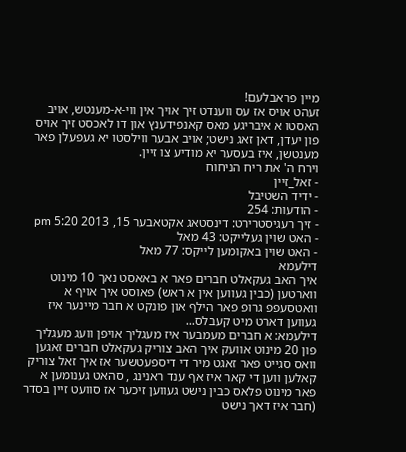מיין פראבלעם!
זעהט אויס אז עס ווענדט זיך אויך אין ווי-א-מענטש, אויב האסטו א איבריגע מאס קאנפידענץ און דו לאכסט זיך אויס פון יעדן, דאן זאג נישט; אויב אבער ווילסטו יא געפעלן פאר מענטשן, איז בעסער יא מודיע צו זיין.
וירח ה' את ריח הניחוח
- זאל_זיין
- ידיד השטיבל
- הודעות: 254
- זיך רעגיסטרירט: דינסטאג אקטאבער 15, 2013 5:20 pm
- האט שוין געלייקט: 43 מאל
- האט שוין באקומען לייקס: 77 מאל
דילעמא
איך האב געקאלט חברים פאר א באאסט נאך 10 מינוט ווארטען (כבין געווען אין א ראש) פאוסט איך אויף א וואטסעפפ גרופ פאר הילף און פונקט א חבר מיינער איז געווען דארט מיט קעבלס...
דילעמא: א חברים מעמבער איז מעגליך אויפן וועג מעגליך פון 20 מינוט אוועק איך האב צוריק געקאלט חברים זאגען וואס סגייט פאר זאגט מיר די דיספעטשער אז איך זאל צוריק קאלען ווען די קאר איז אף ענד ראנינג , סהאט גענומען א פאר מינוט פלאס כבין נישט געווען זיכער אז סוועט זיין בסדר (חבר איז דאך נישט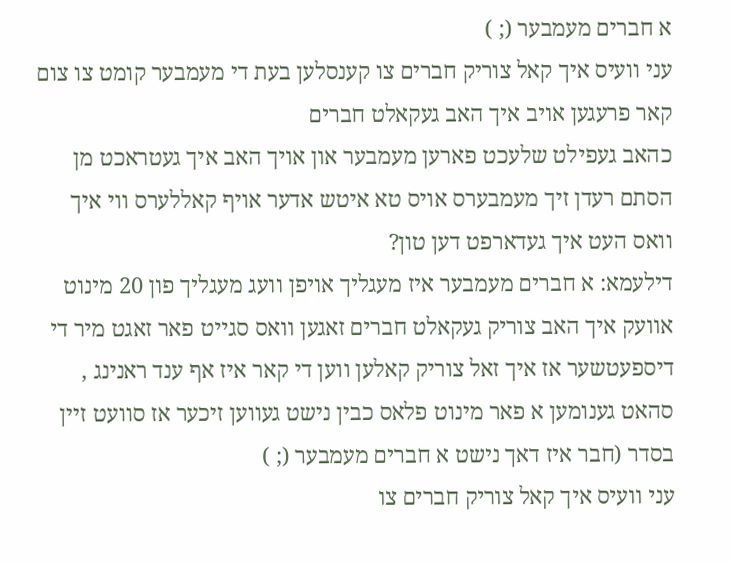א חברים מעמבער (; )
עני וועיס איך קאל צוריק חברים צו קענסלען בעת די מעמבער קומט צו צום קאר פרעגען אויב איך האב געקאלט חברים
כהאב געפילט שלעכט פארען מעמבער און אויך האב איך געטראכט מן הסתם רעדן זיך מעמבערס אויס טא איטש אדער אויף קאללערס ווי איך
וואס העט איך געדארפט דען טון?
דילעמא: א חברים מעמבער איז מעגליך אויפן וועג מעגליך פון 20 מינוט אוועק איך האב צוריק געקאלט חברים זאגען וואס סגייט פאר זאגט מיר די דיספעטשער אז איך זאל צוריק קאלען ווען די קאר איז אף ענד ראנינג , סהאט גענומען א פאר מינוט פלאס כבין נישט געווען זיכער אז סוועט זיין בסדר (חבר איז דאך נישט א חברים מעמבער (; )
עני וועיס איך קאל צוריק חברים צו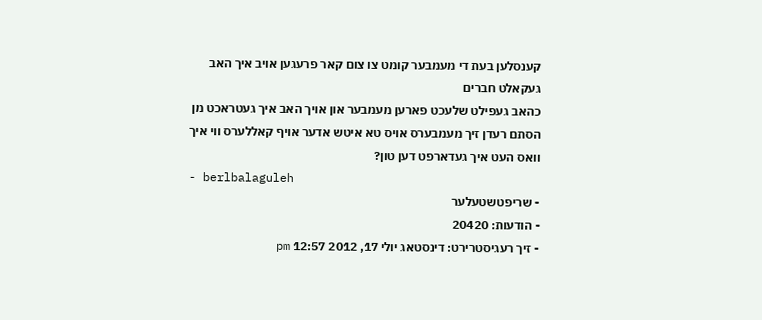קענסלען בעת די מעמבער קומט צו צום קאר פרעגען אויב איך האב געקאלט חברים
כהאב געפילט שלעכט פארען מעמבער און אויך האב איך געטראכט מן הסתם רעדן זיך מעמבערס אויס טא איטש אדער אויף קאללערס ווי איך
וואס העט איך געדארפט דען טון?
- berlbalaguleh
- שריפטשטעלער
- הודעות: 20420
- זיך רעגיסטרירט: דינסטאג יולי 17, 2012 12:57 pm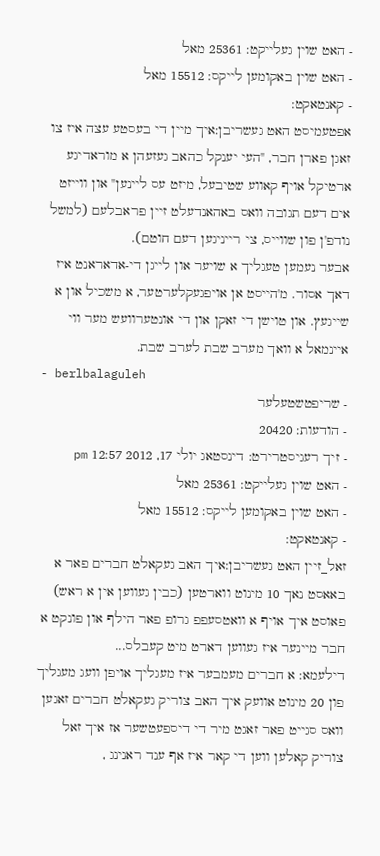- האט שוין געלייקט: 25361 מאל
- האט שוין באקומען לייקס: 15512 מאל
- קאנטאקט:
אפטעמיסט האט געשריבן:איך מיין די בעסטע עצה איז צו זאגן פארן חבר, "העי יענקל כהאב געזעהן א מוראדיגע ארטיקל אויף קאווע שטיבעל, מיזט עס ליינען" און ווייזט אים דעם תגובה וואס באהאנדעלט זיין פראבלעם (למשל נודפ'ן פון שווייס, צי רייניגען דעם חוטם).
אבער נעמען טעגליך א שויער און לייגן די-אדאראנט איז דאך אסור. מ'הייסט אן אויפגעקלערטער, א משכיל און א שייגעץ. און טוישן די זאקן און די אונטערוועש מער ווי איינמאל א וואך מערב שבת לערב שבת.
- berlbalaguleh
- שריפטשטעלער
- הודעות: 20420
- זיך רעגיסטרירט: דינסטאג יולי 17, 2012 12:57 pm
- האט שוין געלייקט: 25361 מאל
- האט שוין באקומען לייקס: 15512 מאל
- קאנטאקט:
זאל_זיין האט געשריבן:איך האב געקאלט חברים פאר א באאסט נאך 10 מינוט ווארטען (כבין געווען אין א ראש) פאוסט איך אויף א וואטסעפפ גרופ פאר הילף און פונקט א חבר מיינער איז געווען דארט מיט קעבלס...
דילעמא: א חברים מעמבער איז מעגליך אויפן וועג מעגליך פון 20 מינוט אוועק איך האב צוריק געקאלט חברים זאגען וואס סגייט פאר זאגט מיר די דיספעטשער אז איך זאל צוריק קאלען ווען די קאר איז אף ענד ראנינג ,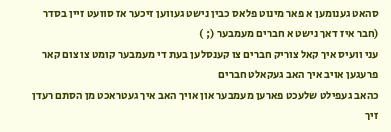סהאט גענומען א פאר מינוט פלאס כבין נישט געווען זיכער אז סוועט זיין בסדר (חבר איז דאך נישט א חברים מעמבער (; )
עני וועיס איך קאל צוריק חברים צו קענסלען בעת די מעמבער קומט צו צום קאר פרעגען אויב איך האב געקאלט חברים
כהאב געפילט שלעכט פארען מעמבער און אויך האב איך געטראכט מן הסתם רעדן זיך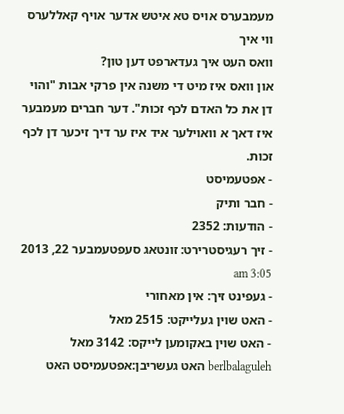מעמבערס אויס טא איטש אדער אויף קאללערס ווי איך
וואס העט איך געדארפט דען טון?
און וואס איז מיט די משנה אין פרקי אבות "והוי דן את כל האדם לכף זכות". דער חברים מעמבער איז דאך א וואוילער איד איז ער דיך זיכער דן לכף זכות.
- אפטעמיסט
- חבר ותיק
- הודעות: 2352
- זיך רעגיסטרירט: זונטאג סעפטעמבער 22, 2013 3:05 am
- געפינט זיך: אין מאחורי
- האט שוין געלייקט: 2515 מאל
- האט שוין באקומען לייקס: 3142 מאל
berlbalaguleh האט געשריבן:אפטעמיסט האט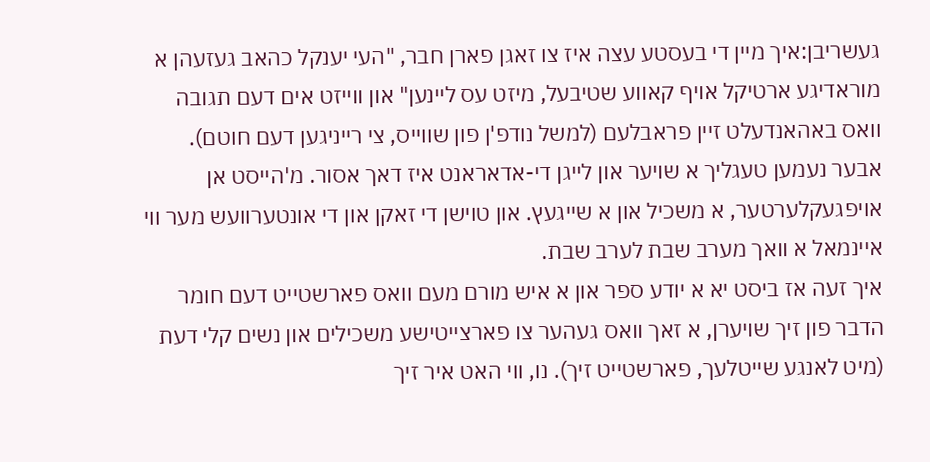געשריבן:איך מיין די בעסטע עצה איז צו זאגן פארן חבר, "העי יענקל כהאב געזעהן א מוראדיגע ארטיקל אויף קאווע שטיבעל, מיזט עס ליינען" און ווייזט אים דעם תגובה וואס באהאנדעלט זיין פראבלעם (למשל נודפ'ן פון שווייס, צי רייניגען דעם חוטם).
אבער נעמען טעגליך א שויער און לייגן די-אדאראנט איז דאך אסור. מ'הייסט אן אויפגעקלערטער, א משכיל און א שייגעץ. און טוישן די זאקן און די אונטערוועש מער ווי איינמאל א וואך מערב שבת לערב שבת.
איך זעה אז ביסט יא א יודע ספר און א איש מורם מעם וואס פארשטייט דעם חומר הדבר פון זיך שויערן, א זאך וואס געהער צו פארצייטישע משכילים און נשים קלי דעת (מיט לאנגע שייטלעך, פארשטייט זיך). נו, ווי האט איר זיך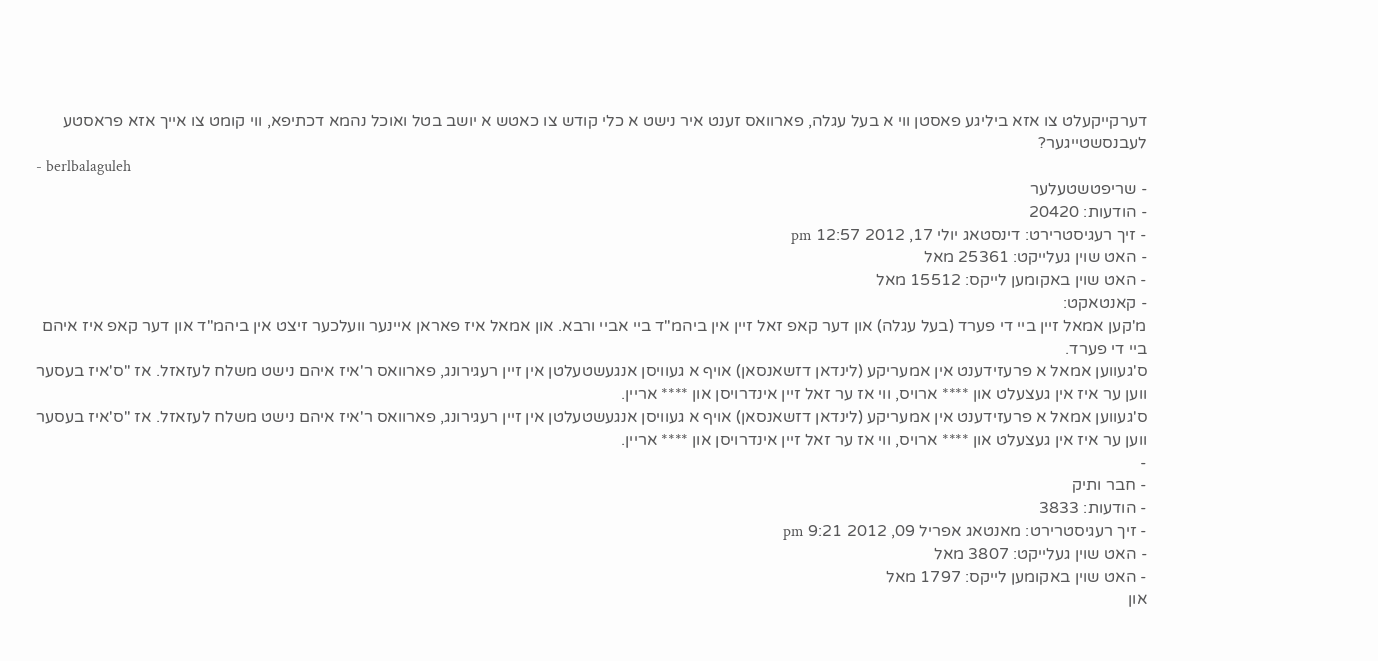דערקייקעלט צו אזא ביליגע פאסטן ווי א בעל עגלה, פארוואס זענט איר נישט א כלי קודש צו כאטש א יושב בטל ואוכל נהמא דכתיפא, ווי קומט צו אייך אזא פראסטע לעבנסשטייגער?
- berlbalaguleh
- שריפטשטעלער
- הודעות: 20420
- זיך רעגיסטרירט: דינסטאג יולי 17, 2012 12:57 pm
- האט שוין געלייקט: 25361 מאל
- האט שוין באקומען לייקס: 15512 מאל
- קאנטאקט:
מ'קען אמאל זיין ביי די פערד (בעל עגלה) און דער קאפ זאל זיין אין ביהמ"ד ביי אביי ורבא. און אמאל איז פאראן איינער וועלכער זיצט אין ביהמ"ד און דער קאפ איז איהם ביי די פערד.
ס'געווען אמאל א פרעזידענט אין אמעריקע (לינדאן דזשאנסאן) אויף א געוויסן אנגעשטעלטן אין זיין רעגירונג, פארוואס ר'איז איהם נישט משלח לעזאזל. אז "ס'איז בעסער ווען ער איז אין געצעלט און **** ארויס, ווי אז ער זאל זיין אינדרויסן און **** אריין.
ס'געווען אמאל א פרעזידענט אין אמעריקע (לינדאן דזשאנסאן) אויף א געוויסן אנגעשטעלטן אין זיין רעגירונג, פארוואס ר'איז איהם נישט משלח לעזאזל. אז "ס'איז בעסער ווען ער איז אין געצעלט און **** ארויס, ווי אז ער זאל זיין אינדרויסן און **** אריין.
-
- חבר ותיק
- הודעות: 3833
- זיך רעגיסטרירט: מאנטאג אפריל 09, 2012 9:21 pm
- האט שוין געלייקט: 3807 מאל
- האט שוין באקומען לייקס: 1797 מאל
און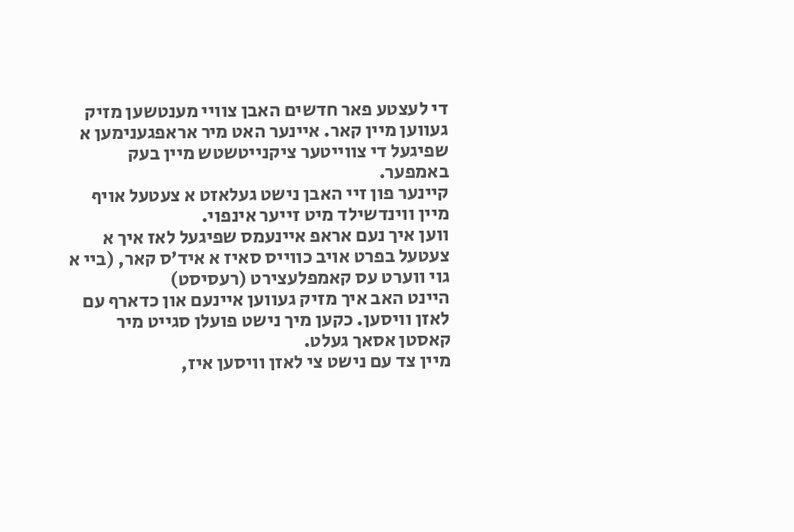די לעצטע פאר חדשים האבן צוויי מענטשען מזיק געווען מיין קאר. איינער האט מיר אראפגענימען א שפיגעל די צווייטער ציקנייטשטש מיין בעק באמפער.
קיינער פון זיי האבן נישט געלאזט א צעטעל אויף מיין ווינדשילד מיט זייער אינפוי.
ווען איך נעם אראפ איינעמס שפיגעל לאז איך א צעטעל בפרט אויב כווייס סאיז א איד'ס קאר, (ביי א גוי ווערט עס קאמפלעצירט (רעסיסט)
היינט האב איך מזיק געווען איינעם און כדארף עם לאזן וויסען. כקען מיך נישט פועלן סגייט מיר קאסטן אסאך געלט.
מיין צד עם נישט צי לאזן וויסען איז,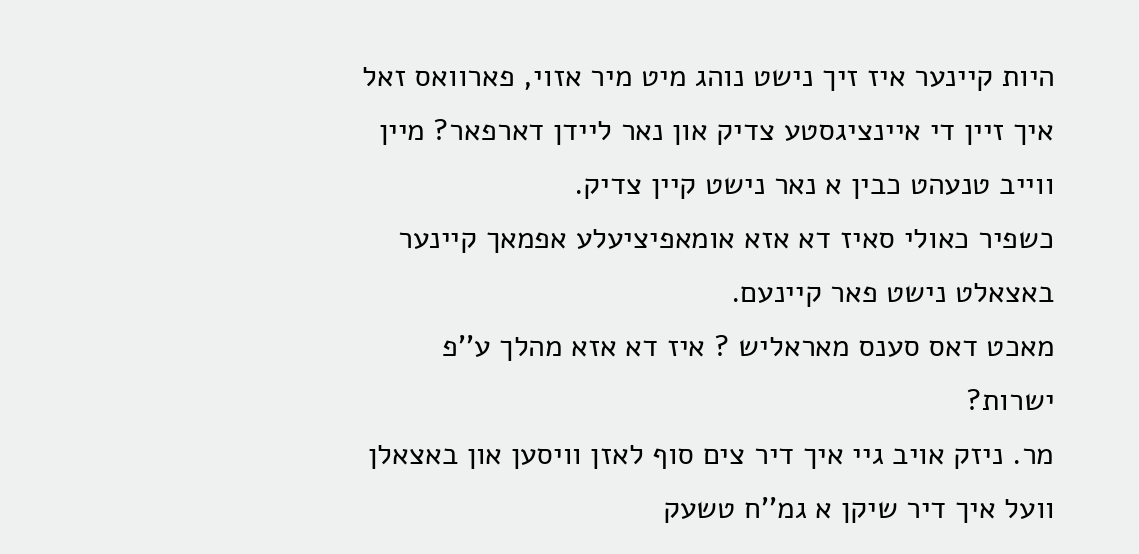היות קיינער איז זיך נישט נוהג מיט מיר אזוי, פארוואס זאל איך זיין די איינציגסטע צדיק און נאר ליידן דארפאר? מיין ווייב טנעהט כבין א נאר נישט קיין צדיק.
כשפיר כאולי סאיז דא אזא אומאפיציעלע אפמאך קיינער באצאלט נישט פאר קיינעם.
מאכט דאס סענס מאראליש ? איז דא אזא מהלך ע''פ ישרות?
מר. ניזק אויב גיי איך דיר צים סוף לאזן וויסען און באצאלן וועל איך דיר שיקן א גמ''ח טשעק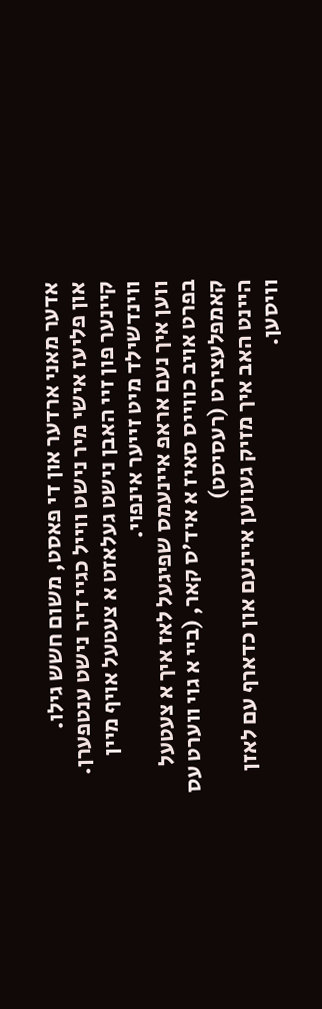אדער מאני ארדער און די פאסט, משום חשש גילו.
און פליעז אישי מיר נישט ווייל כגיי דיר נישט ענטפערן.
קיינער פון זיי האבן נישט געלאזט א צעטעל אויף מיין ווינדשילד מיט זייער אינפוי.
ווען איך נעם אראפ איינעמס שפיגעל לאז איך א צעטעל בפרט אויב כווייס סאיז א איד'ס קאר, (ביי א גוי ווערט עס קאמפלעצירט (רעסיסט)
היינט האב איך מזיק געווען איינעם און כדארף עם לאזן וויסען.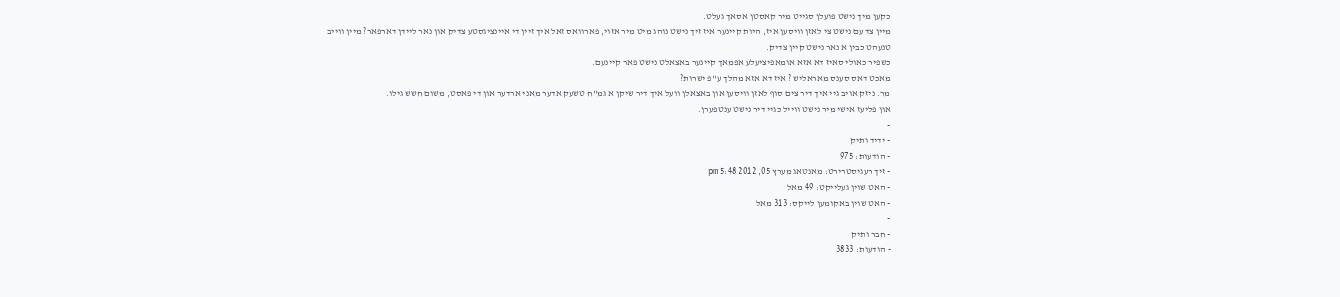כקען מיך נישט פועלן סגייט מיר קאסטן אסאך געלט.
מיין צד עם נישט צי לאזן וויסען איז, היות קיינער איז זיך נישט נוהג מיט מיר אזוי, פארוואס זאל איך זיין די איינציגסטע צדיק און נאר ליידן דארפאר? מיין ווייב טנעהט כבין א נאר נישט קיין צדיק.
כשפיר כאולי סאיז דא אזא אומאפיציעלע אפמאך קיינער באצאלט נישט פאר קיינעם.
מאכט דאס סענס מאראליש ? איז דא אזא מהלך ע''פ ישרות?
מר. ניזק אויב גיי איך דיר צים סוף לאזן וויסען און באצאלן וועל איך דיר שיקן א גמ''ח טשעק אדער מאני ארדער און די פאסט, משום חשש גילו.
און פליעז אישי מיר נישט ווייל כגיי דיר נישט ענטפערן.
-
- ידיד ותיק
- הודעות: 975
- זיך רעגיסטרירט: מאנטאג מערץ 05, 2012 5:48 pm
- האט שוין געלייקט: 49 מאל
- האט שוין באקומען לייקס: 313 מאל
-
- חבר ותיק
- הודעות: 3833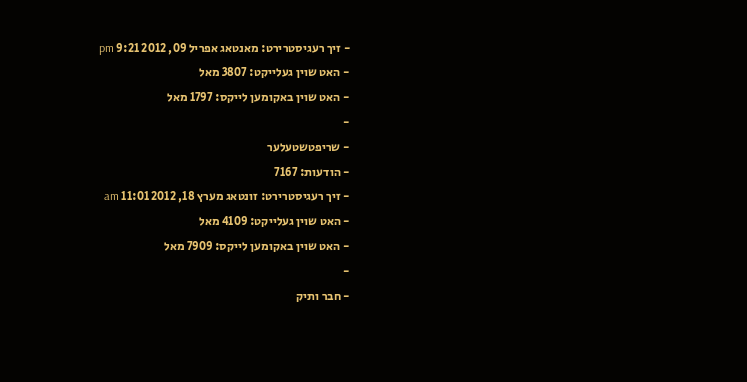- זיך רעגיסטרירט: מאנטאג אפריל 09, 2012 9:21 pm
- האט שוין געלייקט: 3807 מאל
- האט שוין באקומען לייקס: 1797 מאל
-
- שריפטשטעלער
- הודעות: 7167
- זיך רעגיסטרירט: זונטאג מערץ 18, 2012 11:01 am
- האט שוין געלייקט: 4109 מאל
- האט שוין באקומען לייקס: 7909 מאל
-
- חבר ותיק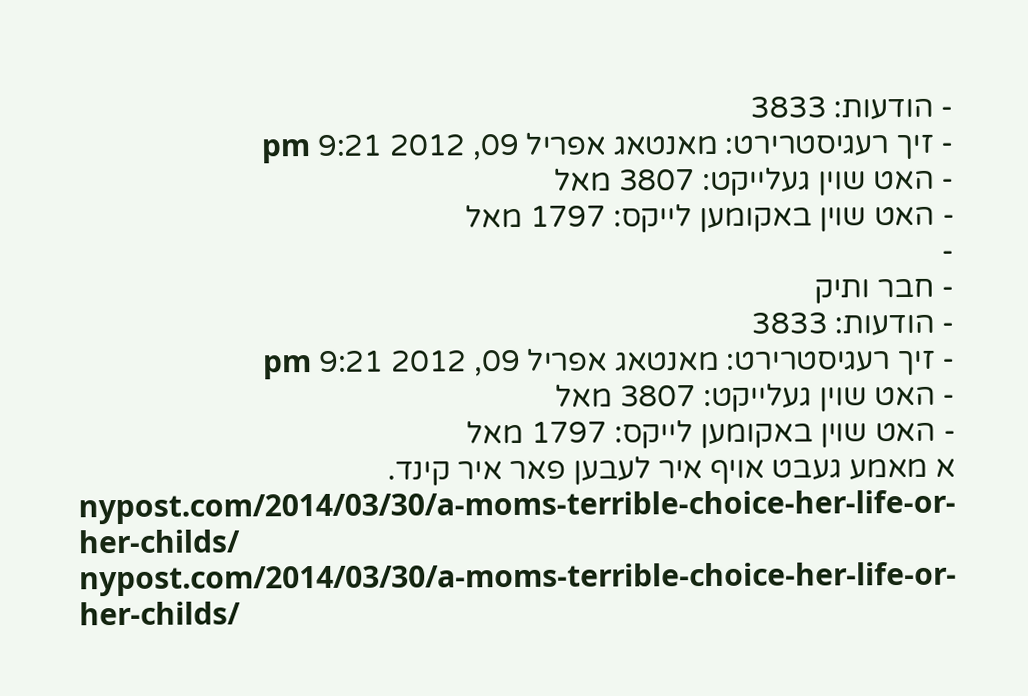- הודעות: 3833
- זיך רעגיסטרירט: מאנטאג אפריל 09, 2012 9:21 pm
- האט שוין געלייקט: 3807 מאל
- האט שוין באקומען לייקס: 1797 מאל
-
- חבר ותיק
- הודעות: 3833
- זיך רעגיסטרירט: מאנטאג אפריל 09, 2012 9:21 pm
- האט שוין געלייקט: 3807 מאל
- האט שוין באקומען לייקס: 1797 מאל
א מאמע געבט אויף איר לעבען פאר איר קינד.
nypost.com/2014/03/30/a-moms-terrible-choice-her-life-or-her-childs/
nypost.com/2014/03/30/a-moms-terrible-choice-her-life-or-her-childs/